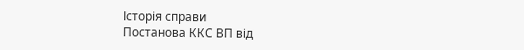Історія справи
Постанова ККС ВП від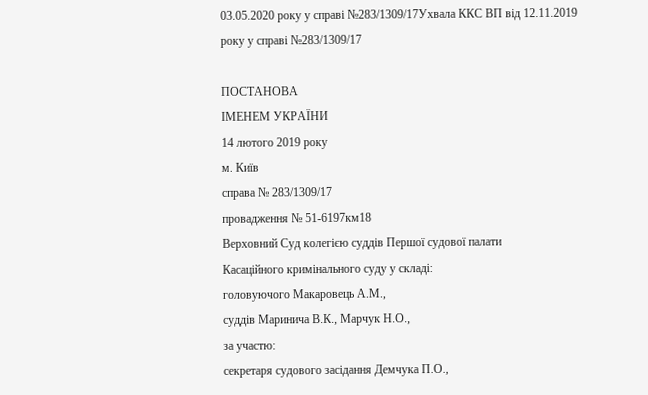03.05.2020 року у справі №283/1309/17Ухвала ККС ВП від 12.11.2019 року у справі №283/1309/17

ПОСТАНОВА
ІМЕНЕМ УКРАЇНИ
14 лютого 2019 року
м. Київ
справа № 283/1309/17
провадження № 51-6197км18
Верховний Суд колегією суддів Першої судової палати
Касаційного кримінального суду у складі:
головуючого Макаровець А.М.,
суддів Маринича В.К., Марчук Н.О.,
за участю:
секретаря судового засідання Демчука П.О.,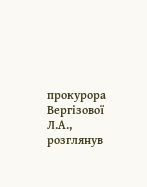прокурора Вергізової Л.А.,
розглянув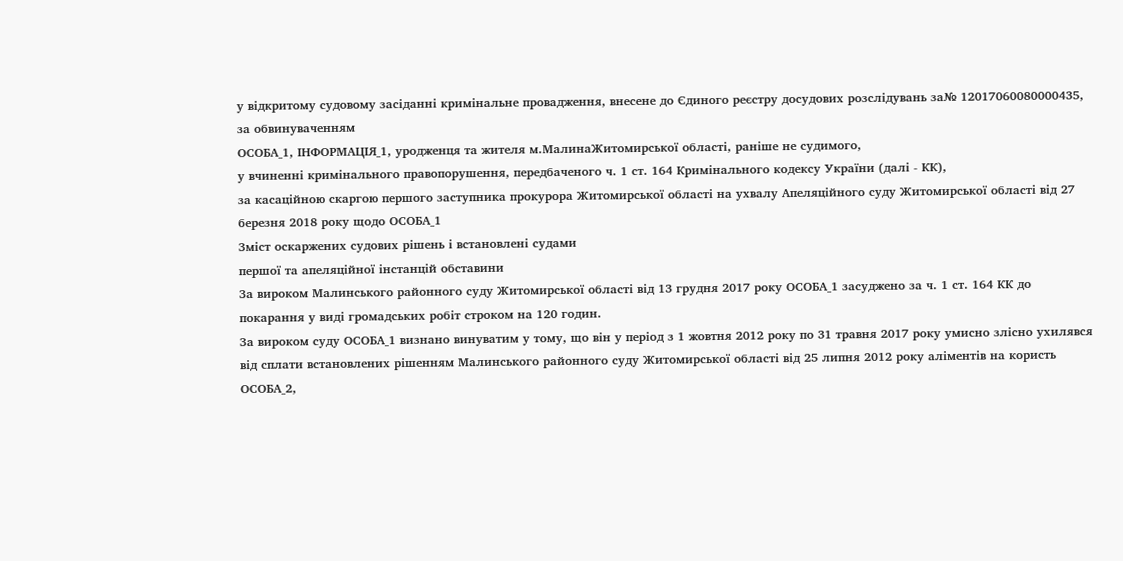у відкритому судовому засіданні кримінальне провадження, внесене до Єдиного реєстру досудових розслідувань за№ 12017060080000435, за обвинуваченням
ОСОБА_1, ІНФОРМАЦІЯ_1, уродженця та жителя м.МалинаЖитомирської області, раніше не судимого,
у вчиненні кримінального правопорушення, передбаченого ч. 1 ст. 164 Кримінального кодексу України (далі - КК),
за касаційною скаргою першого заступника прокурора Житомирської області на ухвалу Апеляційного суду Житомирської області від 27 березня 2018 року щодо ОСОБА_1
Зміст оскаржених судових рішень і встановлені судами
першої та апеляційної інстанцій обставини
За вироком Малинського районного суду Житомирської області від 13 грудня 2017 року ОСОБА_1 засуджено за ч. 1 ст. 164 КК до покарання у виді громадських робіт строком на 120 годин.
За вироком суду ОСОБА_1 визнано винуватим у тому, що він у період з 1 жовтня 2012 року по 31 травня 2017 року умисно злісно ухилявся від сплати встановлених рішенням Малинського районного суду Житомирської області від 25 липня 2012 року аліментів на користь ОСОБА_2,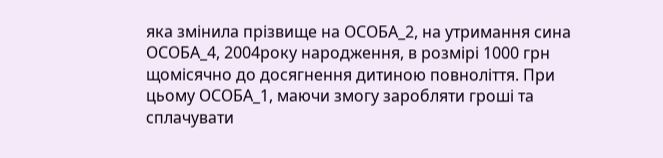яка змінила прізвище на ОСОБА_2, на утримання сина ОСОБА_4, 2004року народження, в розмірі 1000 грн щомісячно до досягнення дитиною повноліття. При цьому ОСОБА_1, маючи змогу заробляти гроші та сплачувати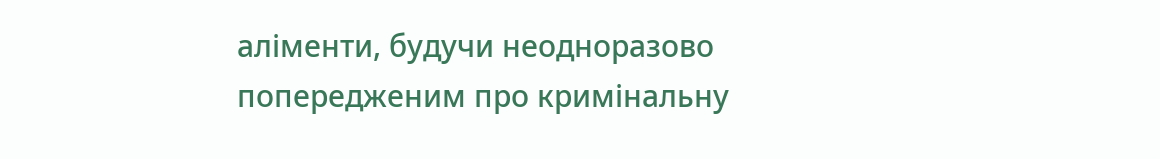аліменти, будучи неодноразово попередженим про кримінальну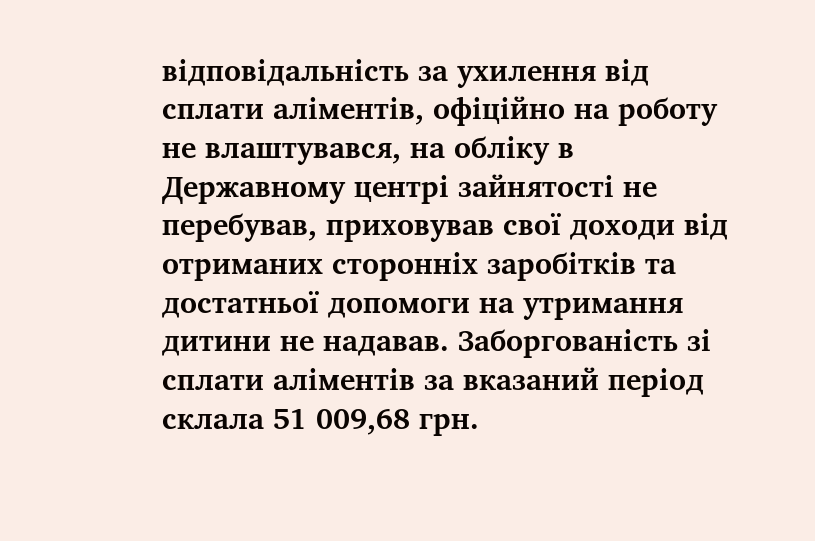відповідальність за ухилення від сплати аліментів, офіційно на роботу не влаштувався, на обліку в Державному центрі зайнятості не перебував, приховував свої доходи від отриманих сторонніх заробітків та достатньої допомоги на утримання дитини не надавав. Заборгованість зі сплати аліментів за вказаний період склала 51 009,68 грн.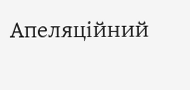Апеляційний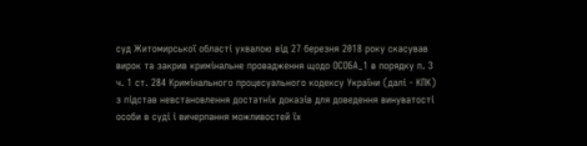суд Житомирської області ухвалою від 27 березня 2018 року скасував вирок та закрив кримінальне провадження щодо ОСОБА_1 в порядку п. 3 ч. 1 ст. 284 Кримінального процесуального кодексу України (далі - КПК) з підстав невстановлення достатніх доказів для доведення винуватості особи в суді і вичерпання можливостей їх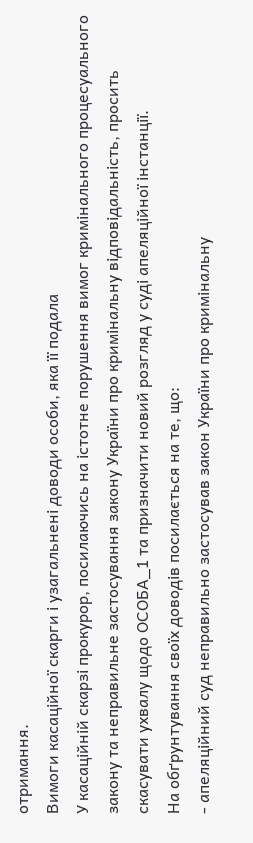отримання.
Вимоги касаційної скарги і узагальнені доводи особи, яка її подала
У касаційній скарзі прокурор, посилаючись на істотне порушення вимог кримінального процесуального закону та неправильне застосування закону України про кримінальну відповідальність, просить скасувати ухвалу щодо ОСОБА_1 та призначити новий розгляд у суді апеляційної інстанції.
На обґрунтування своїх доводів посилається на те, що:
- апеляційний суд неправильно застосував закон України про кримінальну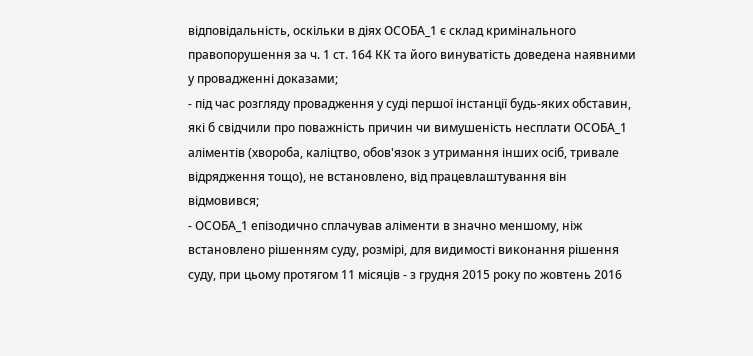відповідальність, оскільки в діях ОСОБА_1 є склад кримінального правопорушення за ч. 1 ст. 164 КК та його винуватість доведена наявними у провадженні доказами;
- під час розгляду провадження у суді першої інстанції будь-яких обставин, які б свідчили про поважність причин чи вимушеність несплати ОСОБА_1 аліментів (хвороба, каліцтво, обов'язок з утримання інших осіб, тривале відрядження тощо), не встановлено, від працевлаштування він відмовився;
- ОСОБА_1 епізодично сплачував аліменти в значно меншому, ніж встановлено рішенням суду, розмірі, для видимості виконання рішення суду, при цьому протягом 11 місяців - з грудня 2015 року по жовтень 2016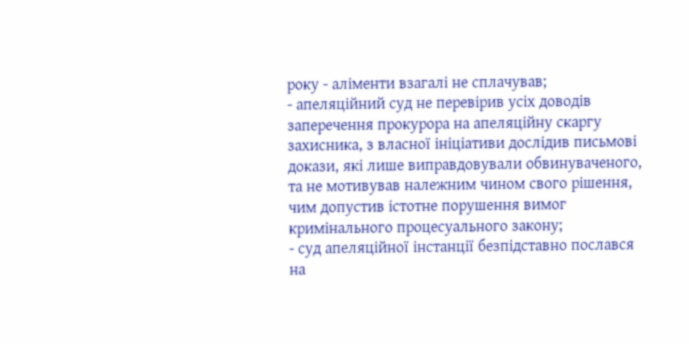року - аліменти взагалі не сплачував;
- апеляційний суд не перевірив усіх доводів заперечення прокурора на апеляційну скаргу захисника, з власної ініціативи дослідив письмові докази, які лише виправдовували обвинуваченого, та не мотивував належним чином свого рішення, чим допустив істотне порушення вимог кримінального процесуального закону;
- суд апеляційної інстанції безпідставно послався на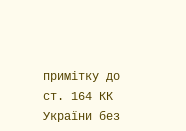примітку до ст. 164 КК України без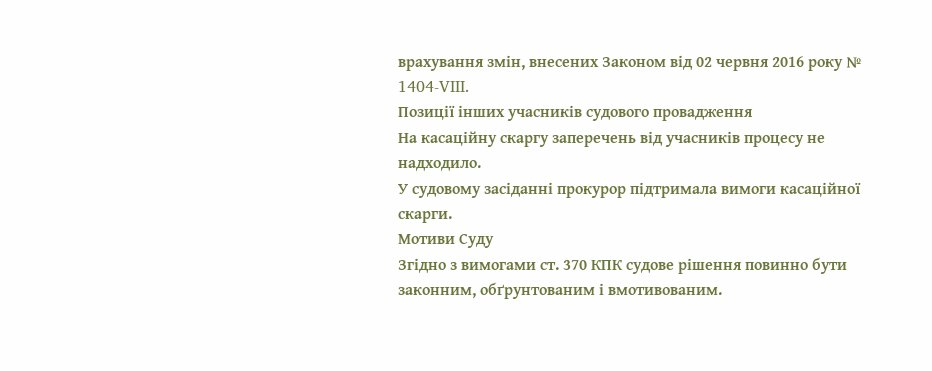врахування змін, внесених Законом від 02 червня 2016 року № 1404-VIII.
Позиції інших учасників судового провадження
На касаційну скаргу заперечень від учасників процесу не надходило.
У судовому засіданні прокурор підтримала вимоги касаційної скарги.
Мотиви Суду
Згідно з вимогами ст. 370 КПК судове рішення повинно бути законним, обґрунтованим і вмотивованим.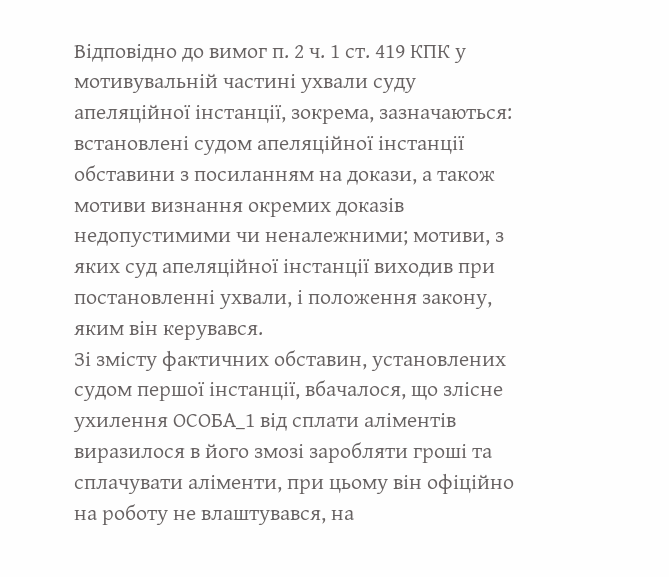Відповідно до вимог п. 2 ч. 1 ст. 419 КПК у мотивувальній частині ухвали суду апеляційної інстанції, зокрема, зазначаються: встановлені судом апеляційної інстанції обставини з посиланням на докази, а також мотиви визнання окремих доказів недопустимими чи неналежними; мотиви, з яких суд апеляційної інстанції виходив при постановленні ухвали, і положення закону, яким він керувався.
Зі змісту фактичних обставин, установлених судом першої інстанції, вбачалося, що злісне ухилення ОСОБА_1 від сплати аліментів виразилося в його змозі заробляти гроші та сплачувати аліменти, при цьому він офіційно на роботу не влаштувався, на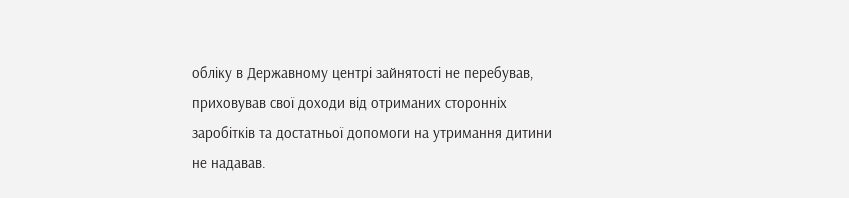обліку в Державному центрі зайнятості не перебував, приховував свої доходи від отриманих сторонніх заробітків та достатньої допомоги на утримання дитини не надавав.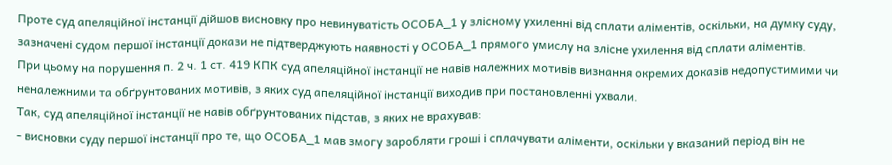Проте суд апеляційної інстанції дійшов висновку про невинуватість ОСОБА_1 у злісному ухиленні від сплати аліментів, оскільки, на думку суду, зазначені судом першої інстанції докази не підтверджують наявності у ОСОБА_1 прямого умислу на злісне ухилення від сплати аліментів.
При цьому на порушення п. 2 ч. 1 ст. 419 КПК суд апеляційної інстанції не навів належних мотивів визнання окремих доказів недопустимими чи неналежними та обґрунтованих мотивів, з яких суд апеляційної інстанції виходив при постановленні ухвали.
Так, суд апеляційної інстанції не навів обґрунтованих підстав, з яких не врахував:
- висновки суду першої інстанції про те, що ОСОБА_1 мав змогу заробляти гроші і сплачувати аліменти, оскільки у вказаний період він не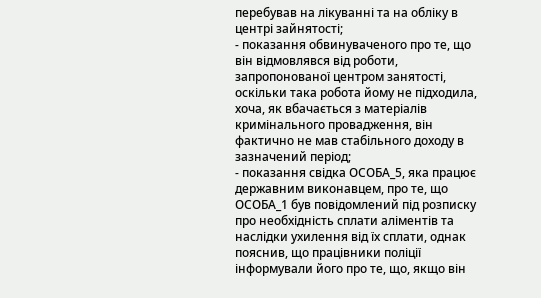перебував на лікуванні та на обліку в центрі зайнятості;
- показання обвинуваченого про те, що він відмовлявся від роботи, запропонованої центром занятості, оскільки така робота йому не підходила, хоча, як вбачається з матеріалів кримінального провадження, він фактично не мав стабільного доходу в зазначений період;
- показання свідка ОСОБА_5, яка працює державним виконавцем, про те, що ОСОБА_1 був повідомлений під розписку про необхідність сплати аліментів та наслідки ухилення від їх сплати, однак пояснив, що працівники поліції інформували його про те, що, якщо він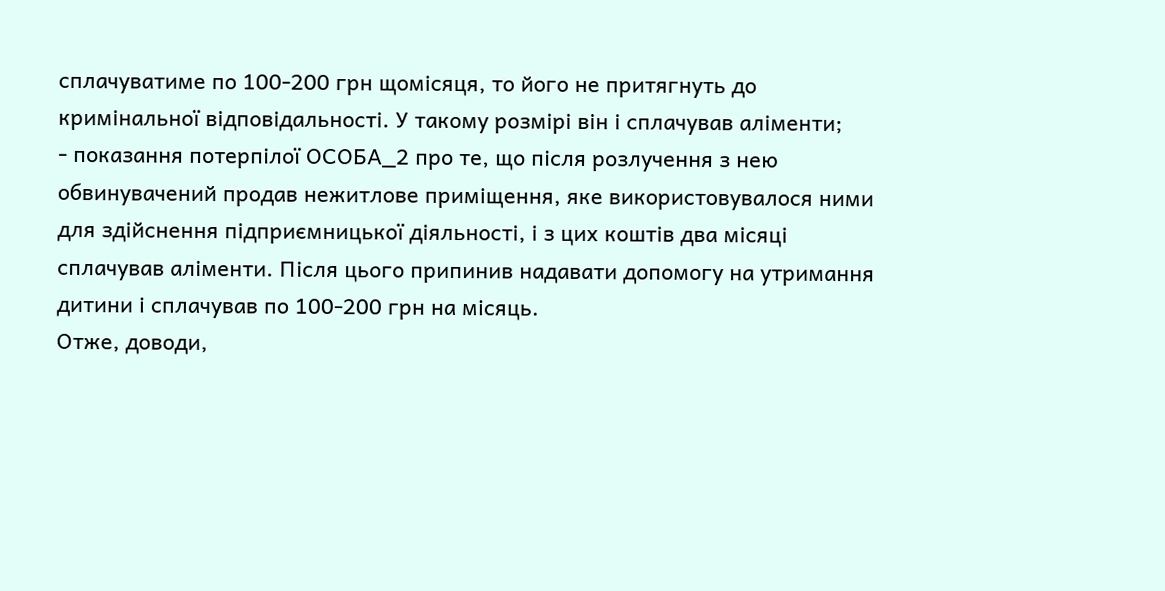сплачуватиме по 100-200 грн щомісяця, то його не притягнуть до кримінальної відповідальності. У такому розмірі він і сплачував аліменти;
- показання потерпілої ОСОБА_2 про те, що після розлучення з нею обвинувачений продав нежитлове приміщення, яке використовувалося ними для здійснення підприємницької діяльності, і з цих коштів два місяці сплачував аліменти. Після цього припинив надавати допомогу на утримання дитини і сплачував по 100-200 грн на місяць.
Отже, доводи,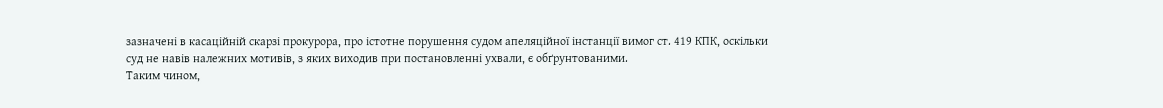зазначені в касаційній скарзі прокурора, про істотне порушення судом апеляційної інстанції вимог ст. 419 КПК, оскільки суд не навів належних мотивів, з яких виходив при постановленні ухвали, є обґрунтованими.
Таким чином,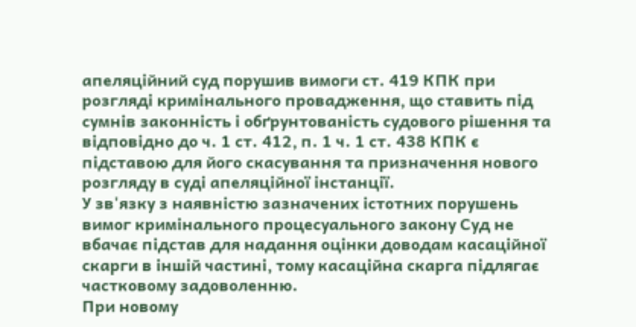апеляційний суд порушив вимоги ст. 419 КПК при розгляді кримінального провадження, що ставить під сумнів законність і обґрунтованість судового рішення та відповідно до ч. 1 ст. 412, п. 1 ч. 1 ст. 438 КПК є підставою для його скасування та призначення нового розгляду в суді апеляційної інстанції.
У зв'язку з наявністю зазначених істотних порушень вимог кримінального процесуального закону Суд не вбачає підстав для надання оцінки доводам касаційної скарги в іншій частині, тому касаційна скарга підлягає частковому задоволенню.
При новому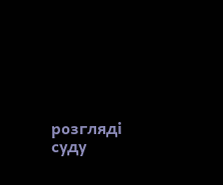розгляді суду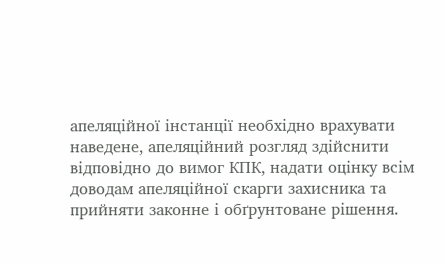апеляційної інстанції необхідно врахувати наведене, апеляційний розгляд здійснити відповідно до вимог КПК, надати оцінку всім доводам апеляційної скарги захисника та прийняти законне і обґрунтоване рішення.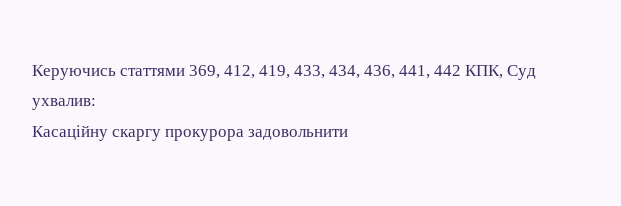Керуючись статтями 369, 412, 419, 433, 434, 436, 441, 442 КПК, Суд
ухвалив:
Касаційну скаргу прокурора задовольнити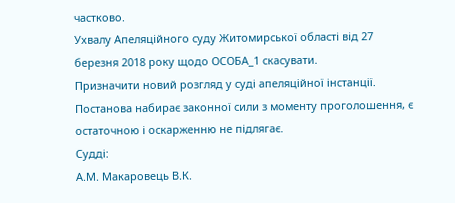частково.
Ухвалу Апеляційного суду Житомирської області від 27 березня 2018 року щодо ОСОБА_1 скасувати.
Призначити новий розгляд у суді апеляційної інстанції.
Постанова набирає законної сили з моменту проголошення, є остаточною і оскарженню не підлягає.
Судді:
А.М. Макаровець В.К.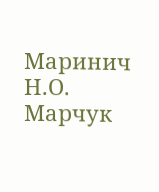Маринич Н.О. Марчук